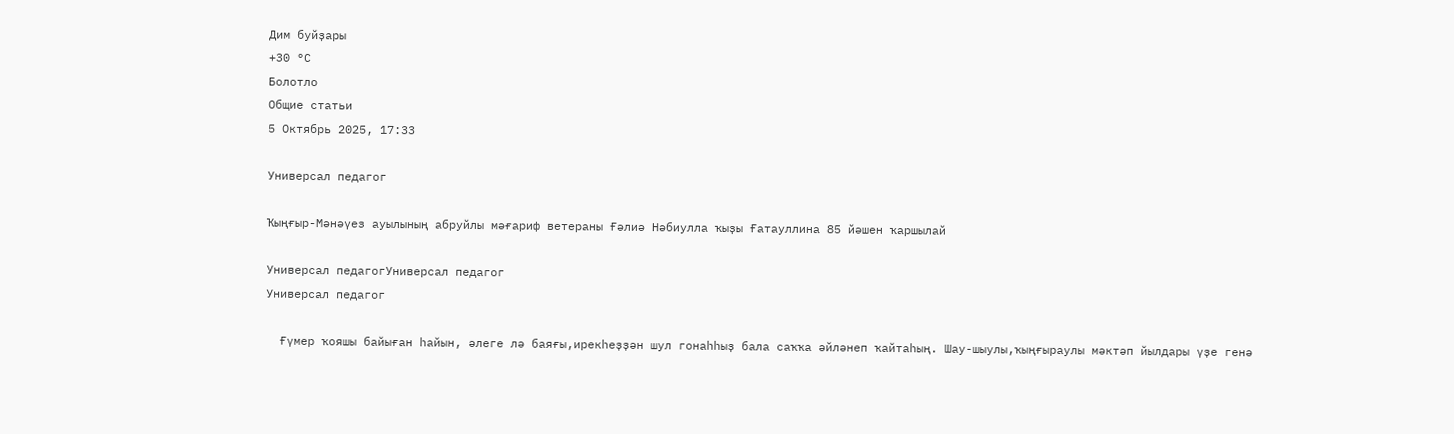Дим буйҙары
+30 °С
Болотло
Общие статьи
5 Октябрь 2025, 17:33

Универсал педагог

Ҡыңғыр-Мәнәүез ауылының абруйлы мәғариф ветераны Ғәлиә Нәбиулла ҡыҙы Ғатауллина 85 йәшен ҡаршылай

Универсал педагогУниверсал педагог
Универсал педагог

  Ғүмер ҡояшы байыған һайын, әлеге лә баяғы,ирекһеҙҙән шул гонаһһыҙ бала саҡҡа әйләнеп ҡайтаһың. Шау-шыулы,ҡыңғыраулы мәктәп йылдары үҙе генә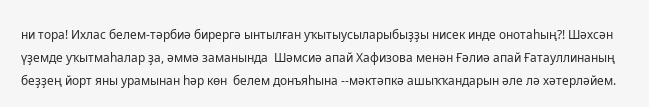ни тора! Ихлас белем-тәрбиә бирергә ынтылған уҡытыусыларыбыҙҙы нисек инде онотаһың?! Шәхсән үҙемде уҡытмаһалар ҙа, әммә заманында  Шәмсиә апай Хафизова менән Ғәлиә апай Ғатауллинаның беҙҙең йорт яны урамынан һәр көн  белем донъяһына --мәктәпкә ашыҡҡандарын әле лә хәтерләйем.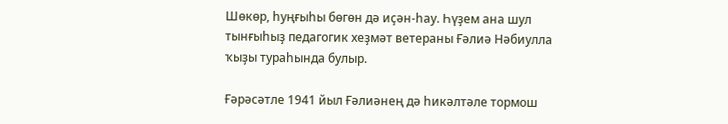Шөкөр, һуңғыһы бөгөн дә иҫән-һау. Һүҙем ана шул тынғыһыҙ педагогик хеҙмәт ветераны Ғәлиә Нәбиулла ҡыҙы тураһында булыр.

Ғәрәсәтле 1941 йыл Ғәлиәнең дә һикәлтәле тормош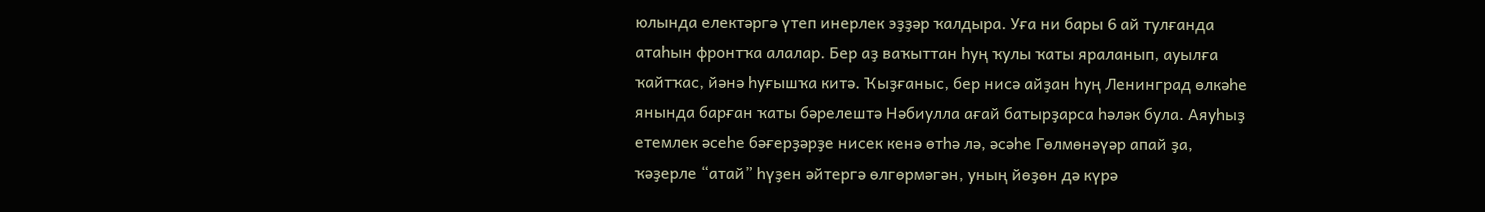юлында електәргә үтеп инерлек эҙҙәр ҡалдыра. Уға ни бары 6 ай тулғанда атаһын фронтҡа алалар. Бер аҙ ваҡыттан һуң ҡулы ҡаты яраланып, ауылға ҡайтҡас, йәнә һуғышҡа китә. Ҡыҙғаныс, бер нисә айҙан һуң Ленинград өлкәһе янында барған ҡаты бәрелештә Нәбиулла ағай батырҙарса һәләк була. Аяуһыҙ етемлек әсеһе бәғерҙәрҙе нисек кенә өтһә лә, әсәһе Гөлмөнәүәр апай ҙа, ҡәҙерле “атай” һүҙен әйтергә өлгөрмәгән, уның йөҙөн дә күрә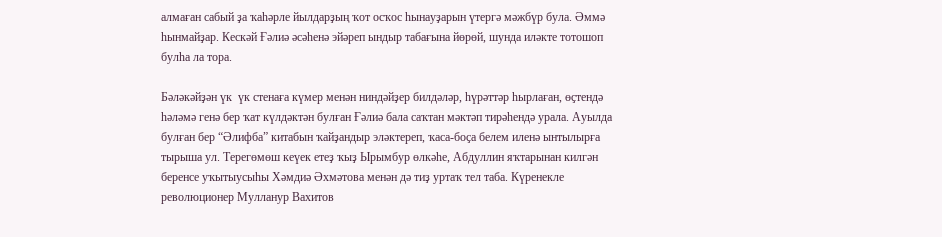алмаған сабый ҙа ҡаһәрле йылдарҙың ҡот осҡос һынауҙарын үтергә мәжбүр була. Әммә һынмайҙар. Кескәй Ғәлиә әсәһенә эйәреп ындыр табағына йөрөй, шунда иләкте тотошоп булһа ла тора.

Бәләкәйҙән үк  үк стенаға күмер менән ниндәйҙер билдәләр, һүрәттәр һырлаған, өҫтендә һәләмә генә бер ҡат күлдәктән булған Ғәлиә бала саҡтан мәктәп тирәһендә урала. Ауылда булған бер “Әлифба” китабын ҡайҙандыр эләктереп, ҡаса-боҫа белем иленә ынтылырға тырыша ул. Терегөмөш кеүек етеҙ ҡыҙ Ырымбур өлкәһе, Абдуллин яҡтарынан килгән беренсе уҡытыусыһы Хәмдиә Әхмәтова менән дә тиҙ уртаҡ тел таба. Күренекле революционер Мулланур Вахитов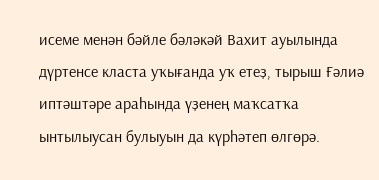исеме менән бәйле бәләкәй Вахит ауылында дүртенсе класта уҡығанда уҡ етеҙ, тырыш Ғәлиә иптәштәре араһында үҙенең маҡсатҡа ынтылыусан булыуын да күрһәтеп өлгөрә.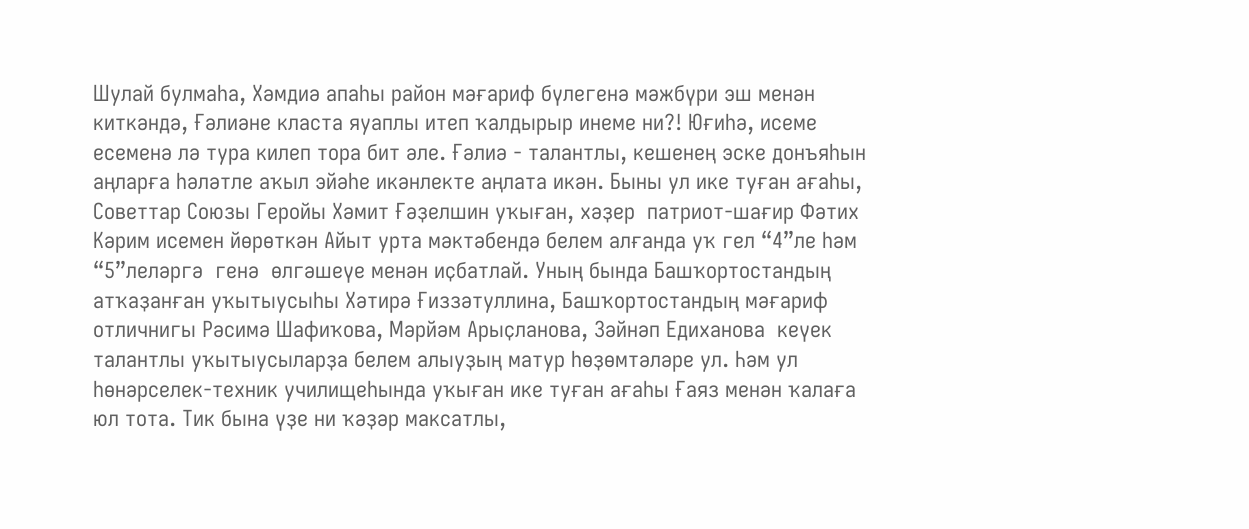Шулай булмаһа, Хәмдиә апаһы район мәғариф бүлегенә мәжбүри эш менән киткәндә, Ғәлиәне класта яуаплы итеп ҡалдырыр инеме ни?! Юғиһә, исеме есеменә лә тура килеп тора бит әле. Ғәлиә - талантлы, кешенең эске донъяһын аңларға һәләтле аҡыл эйәһе икәнлекте аңлата икән. Быны ул ике туған ағаһы, Советтар Союзы Геройы Хәмит Ғәҙелшин уҡыған, хәҙер  патриот-шағир Фәтих Кәрим исемен йөрөткән Айыт урта мәктәбендә белем алғанда уҡ гел “4”ле һәм “5”леләргә  генә  өлгәшеүе менән иҫбатлай. Уның бында Башҡортостандың атҡаҙанған уҡытыусыһы Хәтирә Ғиззәтуллина, Башҡортостандың мәғариф отличнигы Рәсимә Шафиҡова, Мәрйәм Арыҫланова, Зәйнәп Едиханова  кеүек талантлы уҡытыусыларҙа белем алыуҙың матур һөҙөмтәләре ул. Һәм ул һөнәрселек-техник училищеһында уҡыған ике туған ағаһы Ғаяз менән ҡалаға юл тота. Тик бына үҙе ни ҡәҙәр максатлы,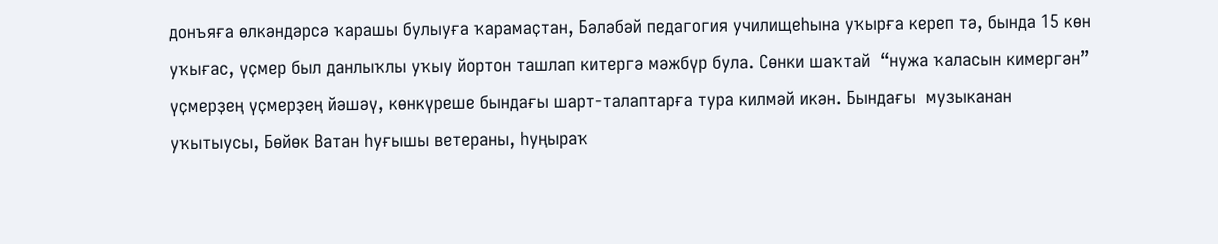донъяға өлкәндәрсә ҡарашы булыуға ҡарамаҫтан, Бәләбәй педагогия училищеһына уҡырға кереп тә, бында 15 көн уҡығас, үҫмер был данлыҡлы уҡыу йортон ташлап китергә мәжбүр була. Сөнки шаҡтай  “нужа ҡаласын кимергән” үҫмерҙең үҫмерҙең йәшәү, көнкүреше бындағы шарт-талаптарға тура килмәй икән. Бындағы  музыканан уҡытыусы, Бөйөк Ватан һуғышы ветераны, һуңыраҡ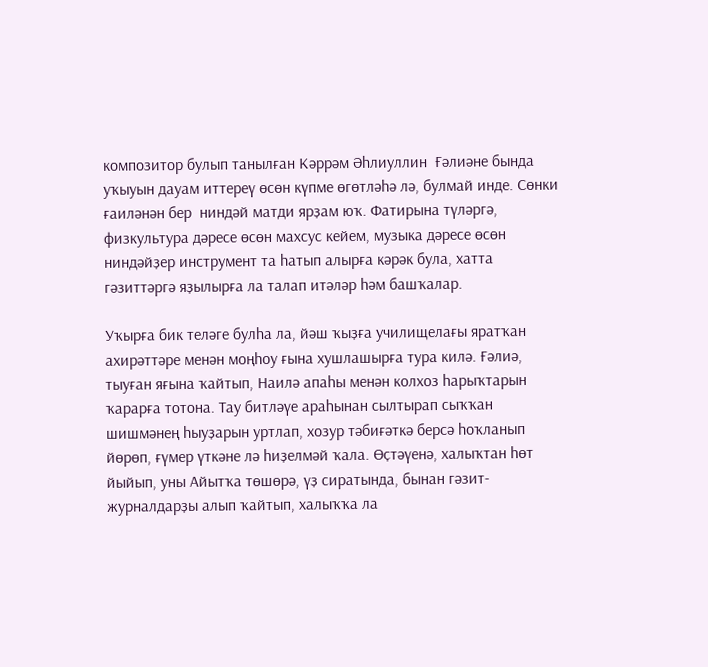композитор булып танылған Кәррәм Әһлиуллин  Ғәлиәне бында уҡыуын дауам иттереү өсөн күпме өгөтләһә лә, булмай инде. Сөнки ғаиләнән бер  ниндәй матди ярҙам юҡ. Фатирына түләргә, физкультура дәресе өсөн махсус кейем, музыка дәресе өсөн ниндәйҙер инструмент та һатып алырға кәрәк була, хатта гәзиттәргә яҙылырға ла талап итәләр һәм башҡалар.

Уҡырға бик теләге булһа ла, йәш ҡыҙға училищелағы яратҡан ахирәттәре менән моңһоу ғына хушлашырға тура килә. Ғәлиә, тыуған яғына ҡайтып, Наилә апаһы менән колхоз һарыҡтарын ҡарарға тотона. Тау битләүе араһынан сылтырап сыҡҡан шишмәнең һыуҙарын уртлап, хозур тәбиғәткә берсә һоҡланып йөрөп, ғүмер үткәне лә һиҙелмәй ҡала. Өҫтәүенә, халыҡтан һөт йыйып, уны Айытҡа төшөрә, үҙ сиратында, бынан гәзит-журналдарҙы алып ҡайтып, халыҡҡа ла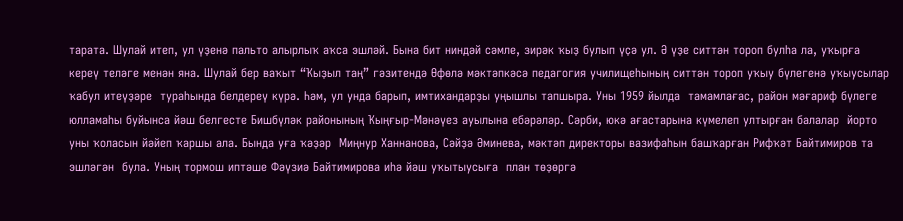тарата. Шулай итеп, ул үҙенә пальто алырлыҡ аҡса эшләй. Бына бит ниндәй сәмле, зирәк ҡыҙ булып үҫә ул. Ә үҙе ситтән тороп булһа ла, уҡырға кереү теләге менән яна. Шулай бер ваҡыт “Ҡыҙыл таң” гәзитендә Өфөлә мәктәпкәсә педагогия училищеһының ситтән тороп уҡыу бүлегенә уҡыусылар ҡабул итеүҙәре  тураһында белдереү күрә. Һәм, ул унда барып, имтихандарҙы уңышлы тапшыра. Уны 1959 йылда  тамамлағас, район мәғариф бүлеге юлламаһы буйынса йәш белгесте Бишбүләк районының Ҡыңғыр-Мәнәүез ауылына ебәрәләр. Сәрби, юкә ағастарына күмелеп ултырған балалар  йорто уны ҡоласын йәйеп ҡаршы ала. Бында уға ҡәҙәр  Миңнур Ханнанова, Сәйҙә Әминева, мәктәп директоры вазифаһын башҡарған Рифҡәт Байтимиров та эшләгән  була. Уның тормош иптәше Фәүзиә Байтимирова иһә йәш уҡытыусыға  план төҙөргә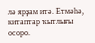лә ярҙам итә. Етмәһә, китаптар ҡытлығы осоро.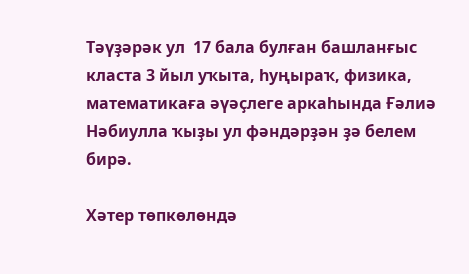Тәүҙәрәк ул  17 бала булған башланғыс класта 3 йыл уҡыта, һуңыраҡ, физика, математикаға әүәҫлеге аркаһында Ғәлиә Нәбиулла ҡыҙы ул фәндәрҙән ҙә белем бирә.

Хәтер төпкөлөндә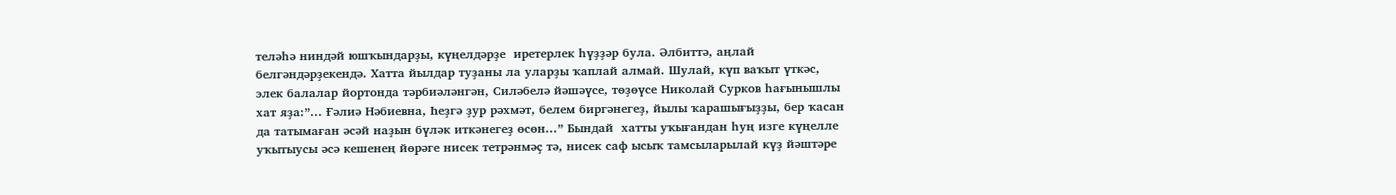теләһә ниндәй юшҡындарҙы, күңелдәрҙе  иретерлек һүҙҙәр була. Әлбиттә, аңлай белгәндәрҙекендә. Хатта йылдар туҙаны ла уларҙы ҡаплай алмай. Шулай, күп ваҡыт үткәс, элек балалар йортонда тәрбиәләнгән, Силәбелә йәшәүсе, төҙөүсе Николай Сурков һағынышлы хат яҙа:”... Ғәлиә Нәбиевна, Һеҙгә ҙур рәхмәт, белем биргәнегеҙ, йылы ҡарашығыҙҙы, бер ҡасан да татымаған әсәй наҙын бүләк иткәнегеҙ өсөн...” Бындай  хатты уҡығандан һуң изге күңелле уҡытыусы әсә кешенең йөрәге нисек тетрәнмәҫ тә, нисек саф ысыҡ тамсыларылай күҙ йәштәре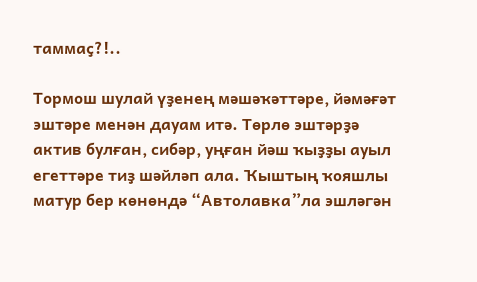таммаҫ?!..

Тормош шулай үҙенең мәшәҡәттәре, йәмәғәт эштәре менән дауам итә. Төрлө эштәрҙә актив булған, сибәр, уңған йәш ҡыҙҙы ауыл егеттәре тиҙ шәйләп ала. Ҡыштың ҡояшлы  матур бер көнөндә “Автолавка”ла эшләгән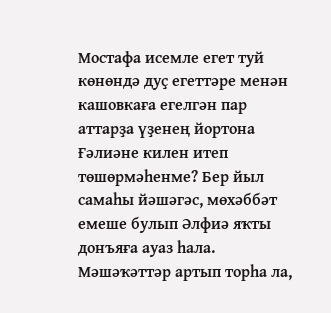Мостафа исемле егет туй көнөндә дуҫ егеттәре менән кашовкаға егелгән пар аттарҙа үҙенең йортона Ғәлиәне килен итеп төшөрмәһенме? Бер йыл самаһы йәшәгәс, мөхәббәт емеше булып Әлфиә яҡты донъяға ауаз һала. Мәшәҡәттәр артып торһа ла,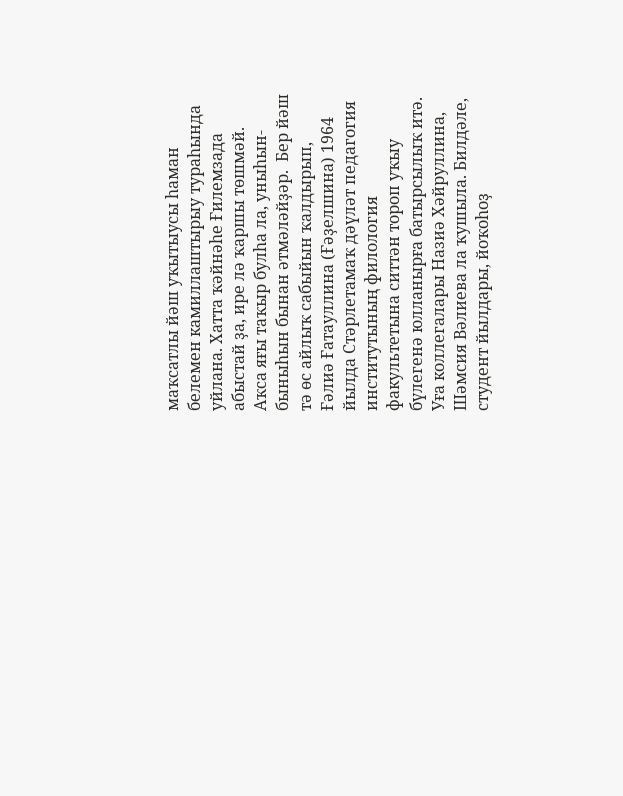маҡсатлы йәш уҡытыусы һаман белемен камиллаштырыу тураһында уйлана. Хатта ҡәйнәһе Ғилемзада абыстай ҙа, ире лә ҡаршы төшмәй. Аҡса яғы таҡыр булһа ла, уныһын-быныһын бынан әтмәләйҙәр.  Бер йәш тә өс айлыҡ сабыйын ҡалдырып, Ғәлиә Ғатауллина (Ғәҙелшина) 1964 йылда Стәрлетамаҡ дәүләт педагогия институтының филология факультетына ситтән тороп уҡыу бүлегенә юлланырға батырсылыҡ итә. Уға коллегалары Назиә Хәйруллина, Шәмсия Вәлиева ла ҡушыла. Билдәле, студент йылдары, йоҡоһоҙ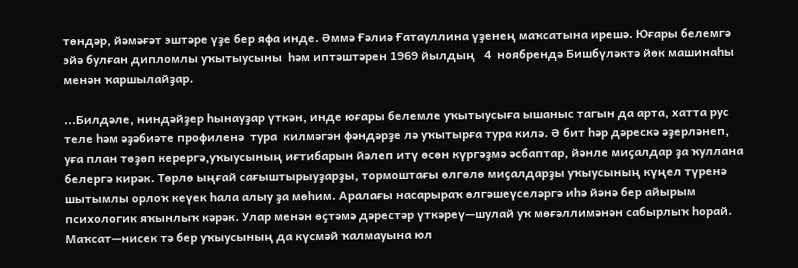төндәр, йәмәғәт эштәре үҙе бер яфа инде. Әммә Ғәлиә Ғатауллина үҙенең маҡсатына ирешә. Юғары белемгә эйә булған дипломлы уҡытыусыны  һәм иптәштәрен 1969 йылдың   4  ноябрендә Бишбүләктә йөк машинаһы менән ҡаршылайҙар.

...Билдәле, ниндәйҙер һынауҙар үткән, инде юғары белемле уҡытыусыға ышаныс тагын да арта, хатта рус теле һәм әҙәбиәте профиленә  тура  килмәгән фәндәрҙе лә уҡытырға тура килә. Ә бит һәр дәрескә әҙерләнеп, уға план төҙөп керергә,уҡыусының иғтибарын йәлеп итү өсөн күргәҙмә әсбаптар, йәнле миҫалдар ҙа ҡуллана белергә кирәк. Төрлө ыңғай сағыштырыуҙарҙы, тормоштағы өлгөлө миҫалдарҙы уҡыусының күңел түренә шытымлы орлоҡ кеүек һала алыу ҙа мөһим. Аралағы насарыраҡ өлгәшеүселәргә иһә йәнә бер айырым психологик яҡынлыҡ кәрәк. Улар менән өҫтәмә дәрестәр үткәреү—шулай уҡ мөғәллимәнән сабырлыҡ һорай. Маҡсат—нисек тә бер уҡыусының да күсмәй ҡалмауына юл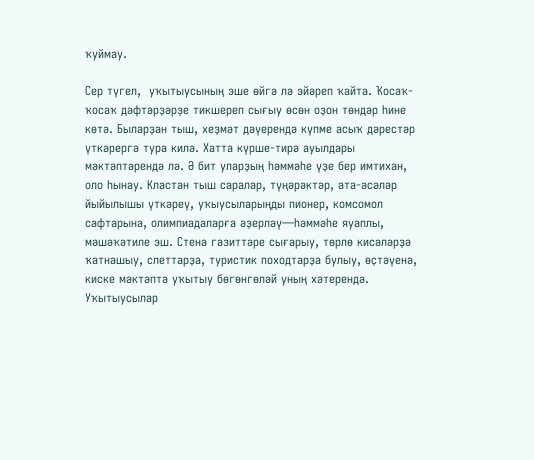ҡуймау.

Сер түгел,  уҡытыусының эше өйгә лә эйәреп ҡайта. Ҡосаҡ-ҡосаҡ дәфтәрҙәрҙе тикшереп сығыу өсөн оҙон төндәр һине көтә. Быларҙан тыш, хеҙмәт дәүерендә күпме асыҡ дәрестәр үткәрергә тура килә. Хатта күрше-тирә ауылдары мәктәптәрендә лә. Ә бит уларҙың һәммәһе үҙе бер имтихан, оло һынау. Кластан тыш саралар, түңәрәктәр, ата-әсәләр йыйылышы үткәреү, уҡыусыларыңды пионер, комсомол сафтарына, олимпиадаларға әҙерләү—һәммәһе яуаплы, мәшәҡәтиле эш. Стена гәзиттәре сығарыу, төрлө кисәләрҙә ҡатнашыу, слеттарҙа, туристик походтарҙа булыу, өҫтәүенә, киске мәктәптә уҡытыу бөгөнгөләй уның хәтерендә. Уҡытыусылар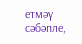етмәү сәбәпле,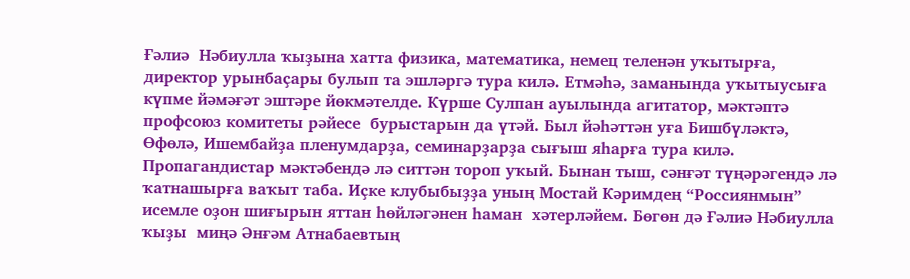Ғәлиә  Нәбиулла ҡыҙына хатта физика, математика, немец теленән уҡытырға, директор урынбаҫары булып та эшләргә тура килә. Етмәһә, заманында уҡытыусыға күпме йәмәғәт эштәре йөкмәтелде. Күрше Сулпан ауылында агитатор, мәктәптә профсоюз комитеты рәйесе  бурыстарын да үтәй. Был йәһәттән уға Бишбүләктә, Өфөлә, Ишембайҙа пленумдарҙа, семинарҙарҙа сығыш яһарға тура килә. Пропагандистар мәктәбендә лә ситтән тороп уҡый. Бынан тыш, сәнғәт түңәрәгендә лә ҡатнашырға ваҡыт таба. Иҫке клубыбыҙҙа уның Мостай Кәримдең “Россиянмын” исемле оҙон шиғырын яттан һөйләгәнен һаман  хәтерләйем. Бөгөн дә Ғәлиә Нәбиулла ҡыҙы  миңә Әнғәм Атнабаевтың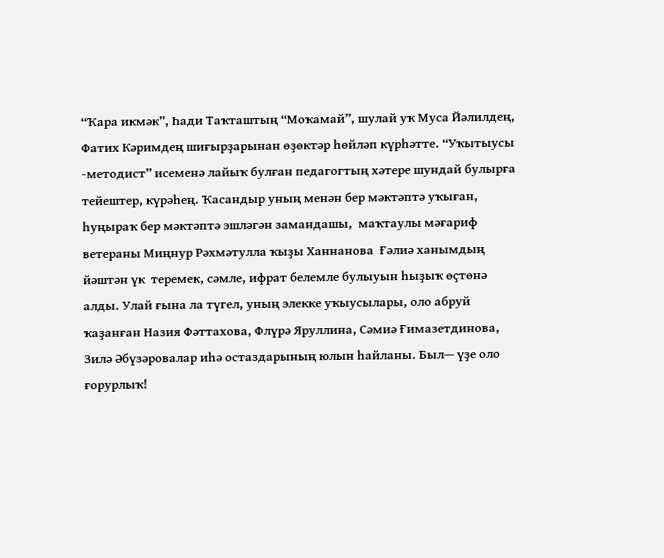“Ҡара икмәк”, Һади Таҡташтың “Моҡамай”, шулай уҡ Муса Йәлилдең, Фатих Кәримдең шиғырҙарынан өҙөктәр һөйләп күрһәтте. “Уҡытыусы -методист” исеменә лайыҡ булған педагогтың хәтере шундай булырға тейештер, күрәһең. Ҡасандыр уның менән бер мәктәптә уҡыған, һуңыраҡ бер мәктәптә эшләгән замандашы,  маҡтаулы мәғариф  ветераны Миңнур Рәхмәтулла ҡыҙы Ханнанова  Ғәлиә ханымдың йәштән үк  теремек, сәмле, ифрат белемле булыуын һыҙыҡ өҫтөнә алды. Улай ғына ла түгел, уның элекке уҡыусылары, оло абруй ҡаҙанған Назия Фәттахова, Флүрә Яруллина, Сәмиә Ғимазетдинова, Зилә Әбүзәровалар иһә остаздарының юлын һайланы. Был— үҙе оло ғорурлыҡ!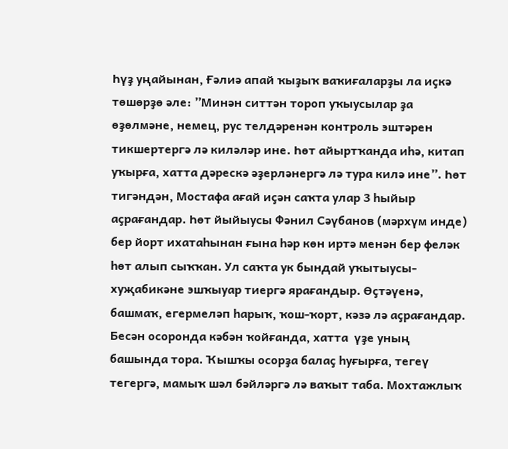Һүҙ уңайынан, Ғәлиә апай ҡыҙыҡ ваҡиғаларҙы ла иҫкә төшөрҙө әле: ”Минән ситтән тороп уҡыусылар ҙа өҙөлмәне, немец, рус телдәренән контроль эштәрен тикшертергә лә киләләр ине. Һөт айыртҡанда иһә, китап уҡырға, хатта дәрескә әҙерләнергә лә тура килә ине”. Һөт тигәндән, Мостафа ағай иҫән саҡта улар 3 һыйыр аҫрағандар. Һөт йыйыусы Фәнил Сәүбанов (мәрхүм инде) бер йорт ихатаһынан ғына һәр көн иртә менән бер феләк һөт алып сыҡҡан. Ул саҡта ук бындай уҡытыусы-хуҗабикәне эшҡыуар тиергә ярағандыр. Өҫтәүенә, башмаҡ, егермеләп һарыҡ, ҡош-ҡорт, кәзә лә аҫрағандар. Бесән осоронда кәбән ҡойғанда, хатта  үҙе уның башында тора. Ҡышҡы осорҙа балаҫ һуғырға, тегеү тегергә, мамыҡ шәл бәйләргә лә ваҡыт таба. Мохтажлыҡ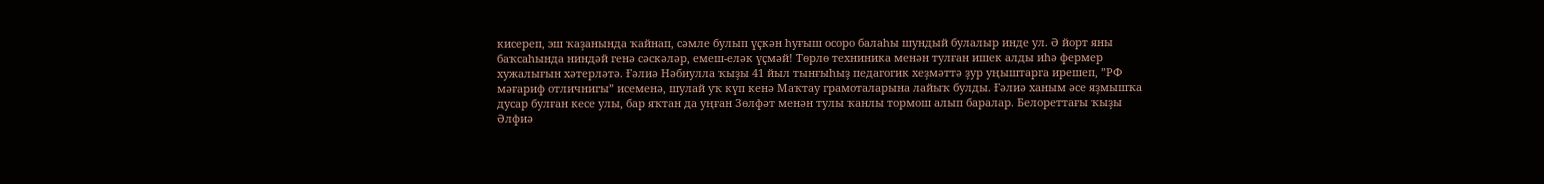кисереп, эш ҡаҙанында ҡайнап, сәмле булып үҫкән һуғыш осоро балаһы шундый булалыр инде ул. Ә йорт яны баҡсаһында ниндәй генә сәскәләр, емеш-еләк үҫмәй! Төрлө техниника менән тулған ишек алды иһә фермер хужалығын хәтерләтә. Ғәлиә Нәбиулла ҡыҙы 41 йыл тынғыһыҙ педагогик хеҙмәттә ҙур уңыштарга ирешеп, ”РФ мәғариф отличнигы” исеменә, шулай уҡ күп кенә Маҡтау грамоталарына лайыҡ булды. Ғәлиә ханым әсе яҙмышҡа дусар булған кесе улы, бар яҡтан да уңған Зөлфәт менән тулы ҡанлы тормош алып баралар. Белореттағы ҡыҙы Әлфиә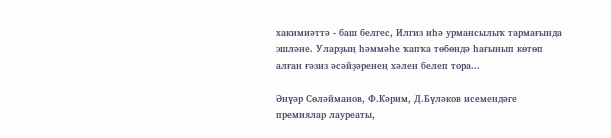хакимиәттә - баш белгес, Илгиз иһә урмансылыҡ тармағында эшләне. Уларҙың һәммәһе ҡапҡа төбөндә һағынып көтөп алған ғәзиз әсәйҙәренең хәлен белеп тора...

Әнүәр Сөләйманов, Ф.Кәрим, Д.Бүләков исемендәге премиялар лауреаты,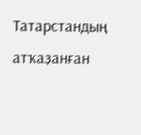Татарстандың атҡаҙанған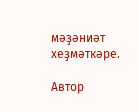мәҙәниәт хеҙмәткәре.

Автор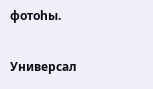фотоһы.

Универсал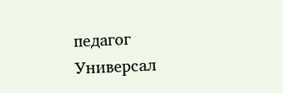педагог
Универсал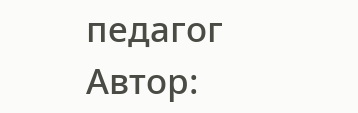педагог
Автор: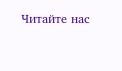Читайте нас